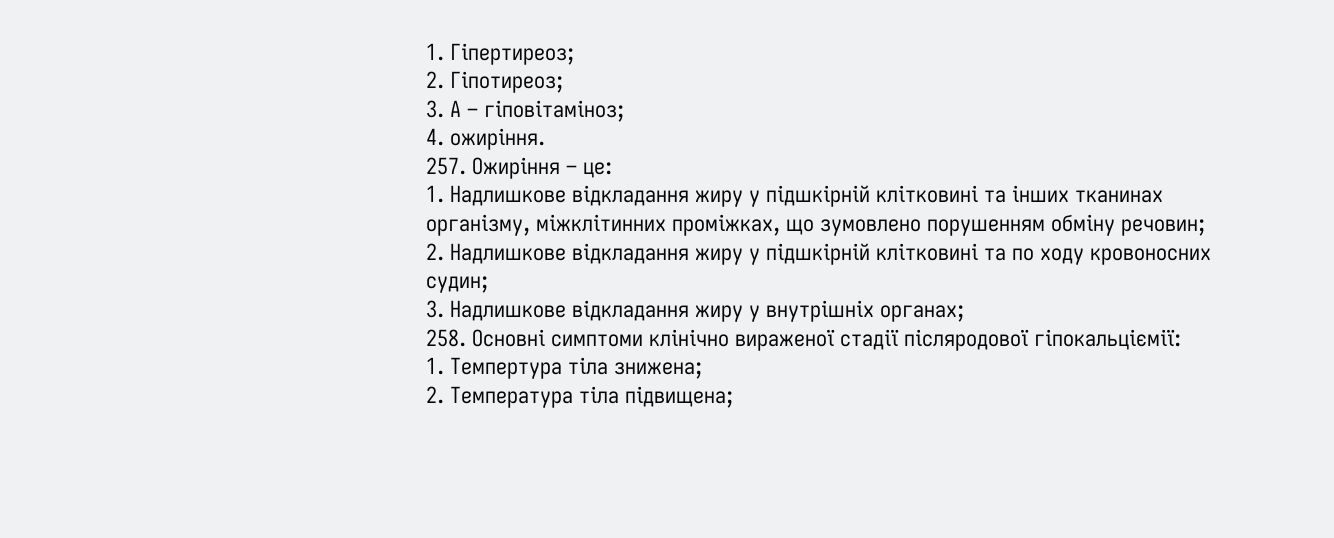1. Гіпертиреоз;
2. Гіпотиреоз;
3. А – гіповітаміноз;
4. ожиріння.
257. Ожиріння – це:
1. Надлишкове відкладання жиру у підшкірній клітковині та інших тканинах організму, міжклітинних проміжках, що зумовлено порушенням обміну речовин;
2. Надлишкове відкладання жиру у підшкірній клітковині та по ходу кровоносних судин;
3. Надлишкове відкладання жиру у внутрішніх органах;
258. Основні симптоми клінічно вираженої стадії післяродової гіпокальціємії:
1. Темпертура тіла знижена;
2. Температура тіла підвищена;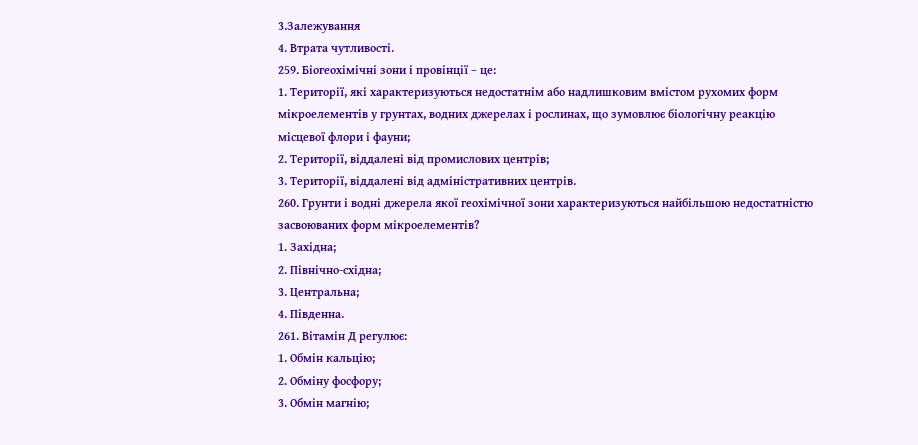3.Залежування
4. Втрата чутливості.
259. Біогеохімічні зони і провінції – це:
1. Території, які характеризуються недостатнім або надлишковим вмістом рухомих форм мікроелементів у грунтах, водних джерелах і рослинах, що зумовлює біологічну реакцію місцевої флори і фауни;
2. Території, віддалені від промислових центрів;
3. Території, віддалені від адміністративних центрів.
260. Грунти і водні джерела якої геохімічної зони характеризуються найбільшою недостатністю засвоюваних форм мікроелементів?
1. Західна;
2. Північно-східна;
3. Центральна;
4. Південна.
261. Вітамін Д регулює:
1. Обмін кальцію;
2. Обміну фосфору;
3. Обмін магнію;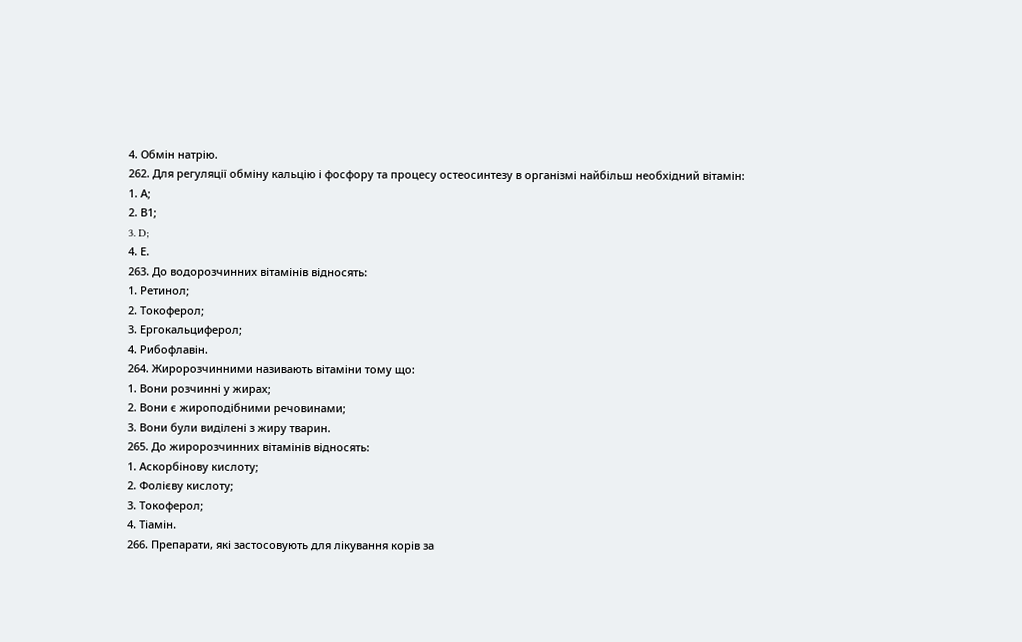4. Обмін натрію.
262. Для регуляції обміну кальцію і фосфору та процесу остеосинтезу в організмі найбільш необхідний вітамін:
1. А;
2. В1;
3. D;
4. Е.
263. До водорозчинних вітамінів відносять:
1. Ретинол;
2. Токоферол;
3. Ергокальциферол;
4. Рибофлавін.
264. Жиророзчинними називають вітаміни тому що:
1. Вони розчинні у жирах;
2. Вони є жироподібними речовинами;
3. Вони були виділені з жиру тварин.
265. До жиророзчинних вітамінів відносять:
1. Аскорбінову кислоту;
2. Фолієву кислоту;
3. Токоферол;
4. Тіамін.
266. Препарати, які застосовують для лікування корів за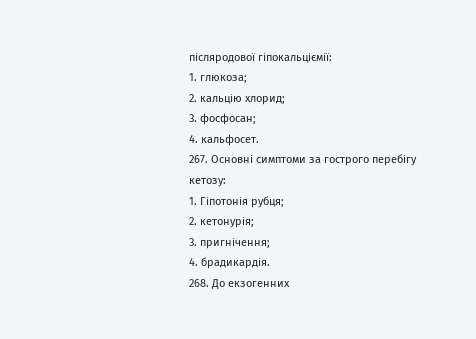післяродової гіпокальціємії:
1. глюкоза;
2. кальцію хлорид;
3. фосфосан;
4. кальфосет.
267. Основні симптоми за гострого перебігу кетозу:
1. Гіпотонія рубця;
2. кетонурія;
3. пригнічення;
4. брадикардія.
268. До екзогенних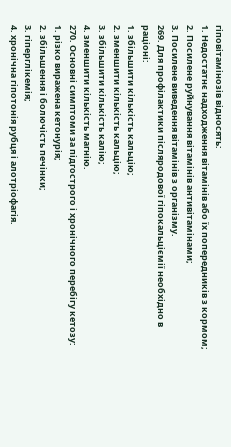гіповітамінозів відносять:
1. Недостатнє надходження вітамінів або їх попередників з кормом;
2. Посилене руйнування вітамінів антивітамінами;
3. Посилене виведення вітамінів з організму.
269. Для профілактики післяродової гіпокальціємії необхідно в
раціоні:
1. збільшити кількість кальцію;
2. зменшити кількість кальцію;
3. збільшити кількість калію;
4. зменшити кількість магнію.
270. Основні симптоми за підгострого і хронічного перебігу кетозу:
1. різко виражена кетонурія;
2. збільшення і болючість печінки;
3. гіперглікемія;
4. хронічна гіпотонія рубця і алотріофагія.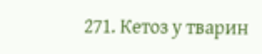271. Кетоз у тварин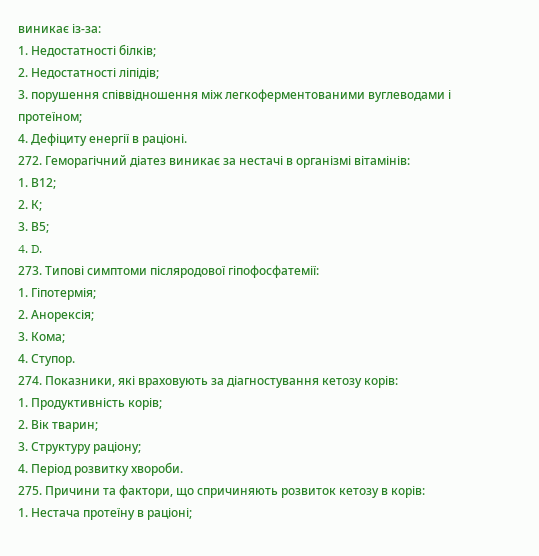виникає із-за:
1. Недостатності білків;
2. Недостатності ліпідів;
3. порушення співвідношення між легкоферментованими вуглеводами і протеїном;
4. Дефіциту енергії в раціоні.
272. Геморагічний діатез виникає за нестачі в організмі вітамінів:
1. В12;
2. К;
3. В5;
4. D.
273. Типові симптоми післяродової гіпофосфатемії:
1. Гіпотермія;
2. Анорексія;
3. Кома;
4. Ступор.
274. Показники, які враховують за діагностування кетозу корів:
1. Продуктивність корів;
2. Вік тварин;
3. Структуру раціону;
4. Період розвитку хвороби.
275. Причини та фактори, що спричиняють розвиток кетозу в корів:
1. Нестача протеїну в раціоні;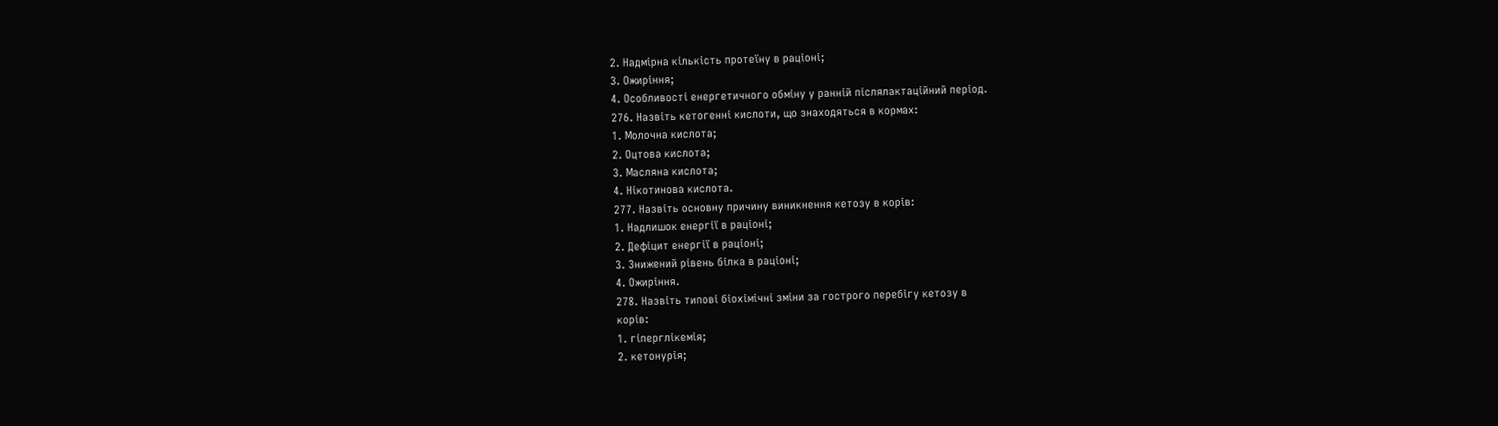2. Надмірна кількість протеїну в раціоні;
3. Ожиріння;
4. Особливості енергетичного обміну у ранній післялактаційний період.
276. Назвіть кетогенні кислоти, що знаходяться в кормах:
1. Молочна кислота;
2. Оцтова кислота;
3. Масляна кислота;
4. Нікотинова кислота.
277. Назвіть основну причину виникнення кетозу в корів:
1. Надлишок енергії в раціоні;
2. Дефіцит енергії в раціоні;
3. Знижений рівень білка в раціоні;
4. Ожиріння.
278. Назвіть типові біохімічні зміни за гострого перебігу кетозу в
корів:
1. гіперглікемія;
2. кетонурія;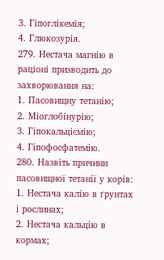3. Гіпоглікемія;
4. Глюкозурія.
279. Нестача магнію в раціоні призводить до захворювання на:
1. Пасовищну тетанію;
2. Міоглобінурію;
3. Гіпокальціємію;
4. Гіпофосфатемію.
280. Назвіть причини пасовищної тетанії у корів:
1. Нестача калію в ґрунтах і рослинах;
2. Нестача кальцію в кормах;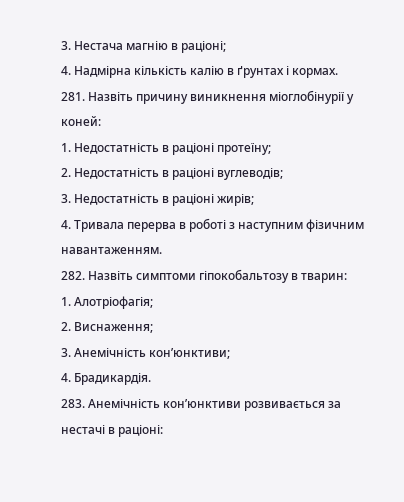3. Нестача магнію в раціоні;
4. Надмірна кількість калію в ґрунтах і кормах.
281. Назвіть причину виникнення міоглобінурії у коней:
1. Недостатність в раціоні протеїну;
2. Недостатність в раціоні вуглеводів;
3. Недостатність в раціоні жирів;
4. Тривала перерва в роботі з наступним фізичним навантаженням.
282. Назвіть симптоми гіпокобальтозу в тварин:
1. Алотріофагія;
2. Виснаження;
3. Анемічність кон’юнктиви;
4. Брадикардія.
283. Анемічність кон’юнктиви розвивається за нестачі в раціоні: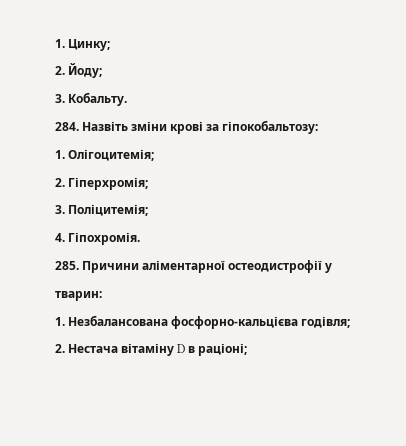1. Цинку;
2. Йоду;
3. Кобальту.
284. Назвіть зміни крові за гіпокобальтозу:
1. Олігоцитемія;
2. Гіперхромія;
3. Поліцитемія;
4. Гіпохромія.
285. Причини аліментарної остеодистрофії у тварин:
1. Незбалансована фосфорно-кальцієва годівля;
2. Нестача вітаміну D в раціоні;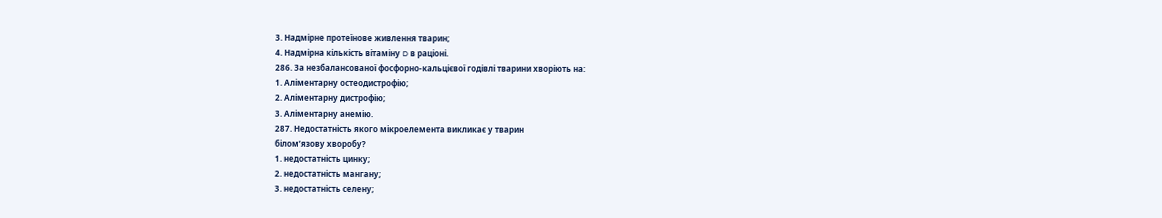3. Надмірне протеїнове живлення тварин;
4. Надмірна кількість вітаміну D в раціоні.
286. За незбалансованої фосфорно-кальцієвої годівлі тварини хворіють на:
1. Аліментарну остеодистрофію;
2. Аліментарну дистрофію;
3. Аліментарну анемію.
287. Недостатність якого мікроелемента викликає у тварин
білом’язову хворобу?
1. недостатність цинку;
2. недостатність мангану;
3. недостатність селену;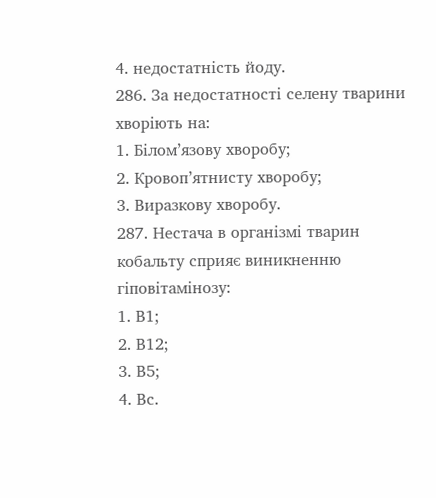4. недостатність йоду.
286. За недостатності селену тварини хворіють на:
1. Білом’язову хворобу;
2. Кровоп’ятнисту хворобу;
3. Виразкову хворобу.
287. Нестача в організмі тварин кобальту сприяє виникненню гіповітамінозу:
1. В1;
2. В12;
3. В5;
4. Вс.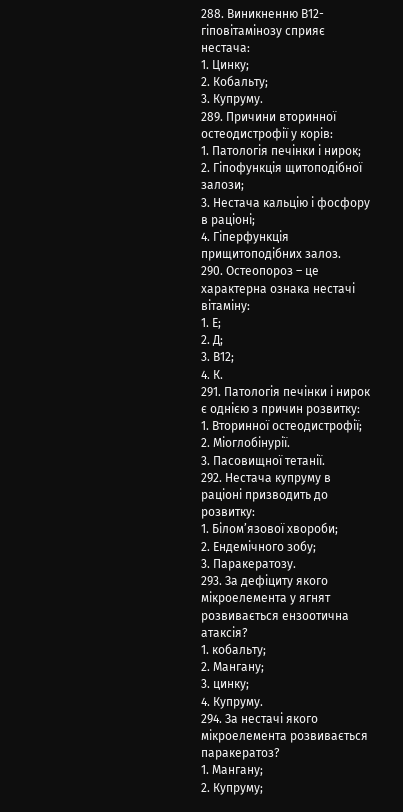288. Виникненню В12-гіповітамінозу сприяє нестача:
1. Цинку;
2. Кобальту;
3. Купруму.
289. Причини вторинної остеодистрофії у корів:
1. Патологія печінки і нирок;
2. Гіпофункція щитоподібної залози;
3. Нестача кальцію і фосфору в раціоні;
4. Гіперфункція прищитоподібних залоз.
290. Остеопороз – це характерна ознака нестачі вітаміну:
1. Е;
2. Д;
3. В12;
4. К.
291. Патологія печінки і нирок є однією з причин розвитку:
1. Вторинної остеодистрофії;
2. Міоглобінурії.
3. Пасовищної тетанії.
292. Нестача купруму в раціоні призводить до розвитку:
1. Білом’язової хвороби;
2. Ендемічного зобу;
3. Паракератозу.
293. За дефіциту якого мікроелемента у ягнят розвивається ензоотична атаксія?
1. кобальту;
2. Мангану;
3. цинку;
4. Купруму.
294. За нестачі якого мікроелемента розвивається паракератоз?
1. Мангану;
2. Купруму;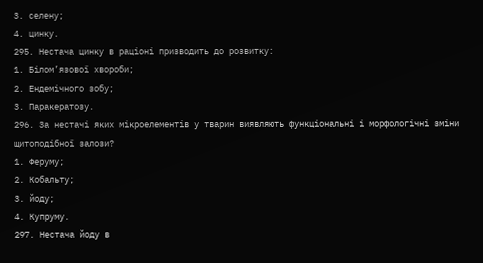3. селену;
4. цинку.
295. Нестача цинку в раціоні призводить до розвитку:
1. Білом’язової хвороби;
2. Ендемічного зобу;
3. Паракератозу.
296. За нестачі яких мікроелементів у тварин виявляють функціональні і морфологічні зміни щитоподібної залози?
1. Феруму;
2. Кобальту;
3. йоду;
4. Купруму.
297. Нестача йоду в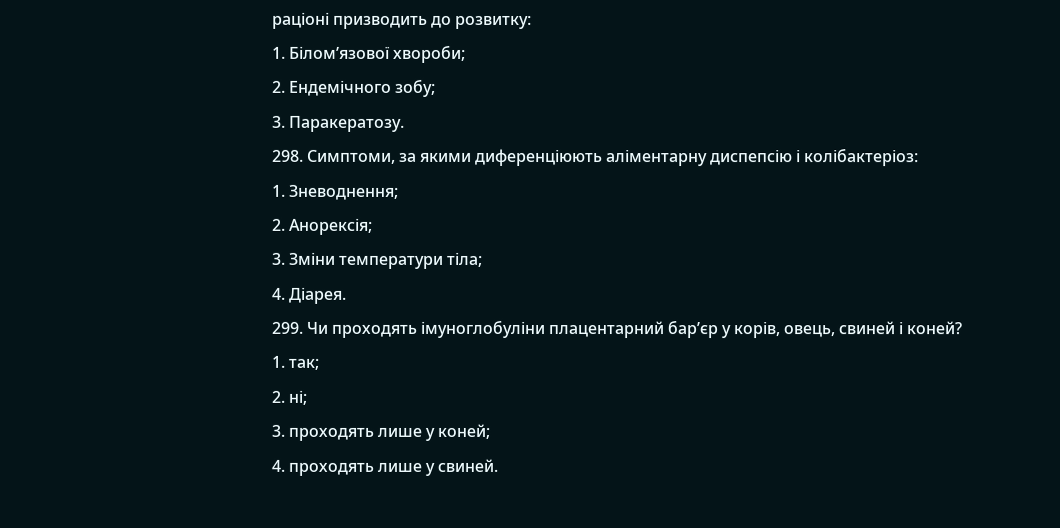раціоні призводить до розвитку:
1. Білом’язової хвороби;
2. Ендемічного зобу;
3. Паракератозу.
298. Симптоми, за якими диференціюють аліментарну диспепсію і колібактеріоз:
1. Зневоднення;
2. Анорексія;
3. Зміни температури тіла;
4. Діарея.
299. Чи проходять імуноглобуліни плацентарний бар’єр у корів, овець, свиней і коней?
1. так;
2. ні;
3. проходять лише у коней;
4. проходять лише у свиней.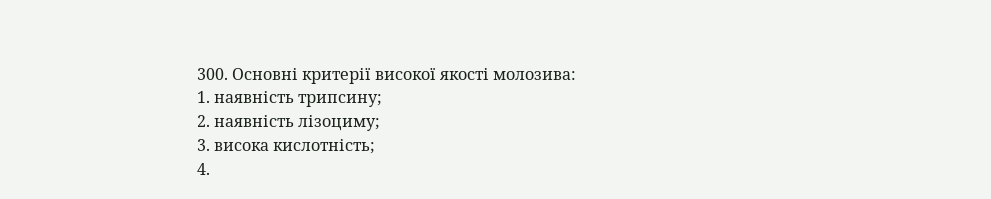300. Основні критерії високої якості молозива:
1. наявність трипсину;
2. наявність лізоциму;
3. висока кислотність;
4.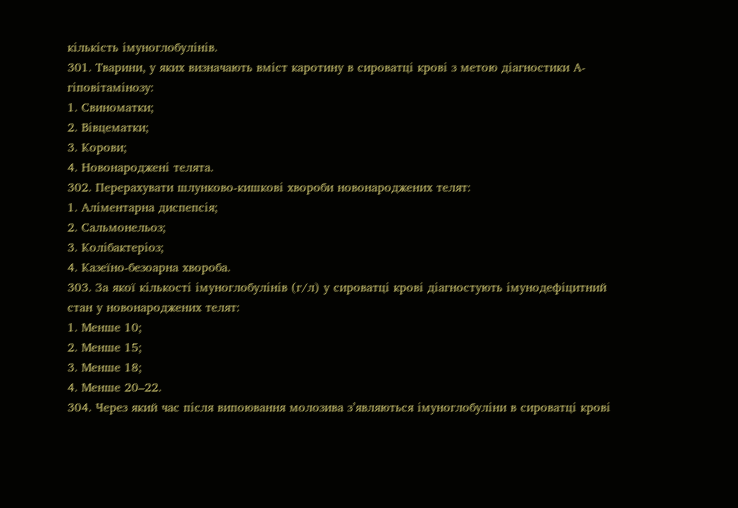кількість імуноглобулінів.
301. Тварини, у яких визначають вміст каротину в сироватці крові з метою діагностики А-гіповітамінозу:
1. Свиноматки;
2. Вівцематки;
3. Корови;
4. Новонароджені телята.
302. Перерахувати шлунково-кишкові хвороби новонароджених телят:
1. Аліментарна диспепсія;
2. Сальмонельоз;
3. Колібактеріоз;
4. Казеїно-безоарна хвороба.
303. За якої кількості імуноглобулінів (г/л) у сироватці крові діагностують імунодефіцитний стан у новонароджених телят:
1. Менше 10;
2. Менше 15;
3. Менше 18;
4. Менше 20–22.
304. Через який час після випоювання молозива з’являються імуноглобуліни в сироватці крові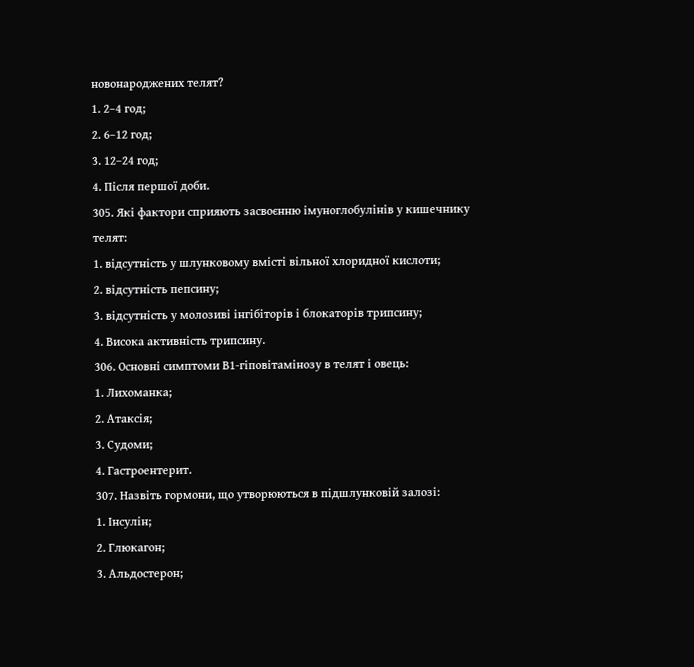новонароджених телят?
1. 2–4 год;
2. 6–12 год;
3. 12–24 год;
4. Після першої доби.
305. Які фактори сприяють засвоєнню імуноглобулінів у кишечнику телят:
1. відсутність у шлунковому вмісті вільної хлоридної кислоти;
2. відсутність пепсину;
3. відсутність у молозиві інгібіторів і блокаторів трипсину;
4. Висока активність трипсину.
306. Основні симптоми В1-гіповітамінозу в телят і овець:
1. Лихоманка;
2. Атаксія;
3. Судоми;
4. Гастроентерит.
307. Назвіть гормони, що утворюються в підшлунковій залозі:
1. Інсулін;
2. Глюкагон;
3. Альдостерон;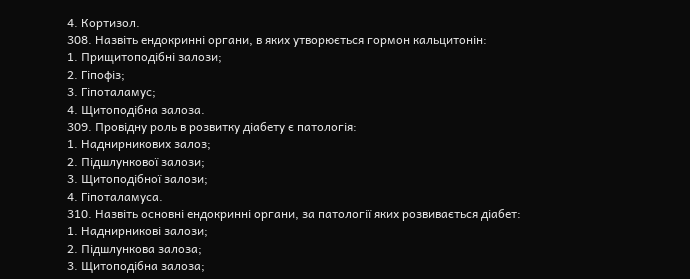4. Кортизол.
308. Назвіть ендокринні органи, в яких утворюється гормон кальцитонін:
1. Прищитоподібні залози;
2. Гіпофіз;
3. Гіпоталамус;
4. Щитоподібна залоза.
309. Провідну роль в розвитку діабету є патологія:
1. Наднирникових залоз;
2. Підшлункової залози;
3. Щитоподібної залози;
4. Гіпоталамуса.
310. Назвіть основні ендокринні органи, за патології яких розвивається діабет:
1. Наднирникові залози;
2. Підшлункова залоза;
3. Щитоподібна залоза;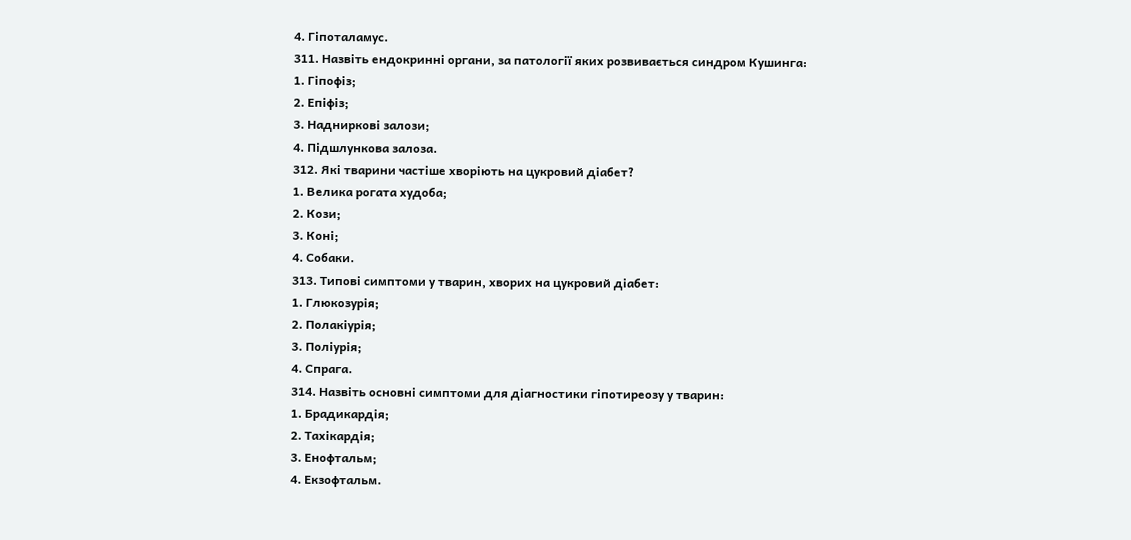4. Гіпоталамус.
311. Назвіть ендокринні органи, за патології яких розвивається синдром Кушинга:
1. Гіпофіз;
2. Епіфіз;
3. Надниркові залози;
4. Підшлункова залоза.
312. Які тварини частіше хворіють на цукровий діабет?
1. Велика рогата худоба;
2. Кози;
3. Коні;
4. Собаки.
313. Типові симптоми у тварин, хворих на цукровий діабет:
1. Глюкозурія;
2. Полакіурія;
3. Поліурія;
4. Спрага.
314. Назвіть основні симптоми для діагностики гіпотиреозу у тварин:
1. Брадикардія;
2. Тахікардія;
3. Енофтальм;
4. Екзофтальм.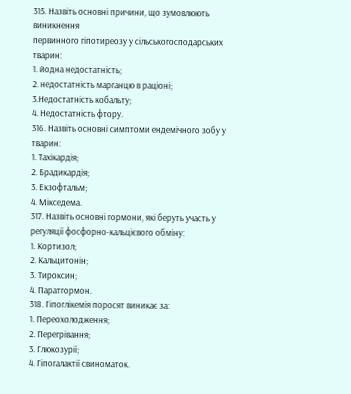315. Назвіть основні причини, що зумовлюють виникнення
первинного гіпотиреозу у сільськогосподарських тварин:
1. йодна недостатність;
2. недостатність марганцю в раціоні;
3.Недостатність кобальту;
4. Недостатність фтору.
316. Назвіть основні симптоми ендемічного зобу у тварин:
1. Тахікардія;
2. Брадикардія;
3. Екзофтальм;
4. Мікседема.
317. Назвіть основні гормони, які беруть участь у регуляції фосфорно-кальцієвого обміну:
1. Кортизол;
2. Кальцитонін;
3. Тироксин;
4. Паратгормон.
318. Гіпоглікемія поросят виникає за:
1. Переохолодження;
2. Перегрівання;
3. Глюкозурії;
4. Гіпогалактії свиноматок.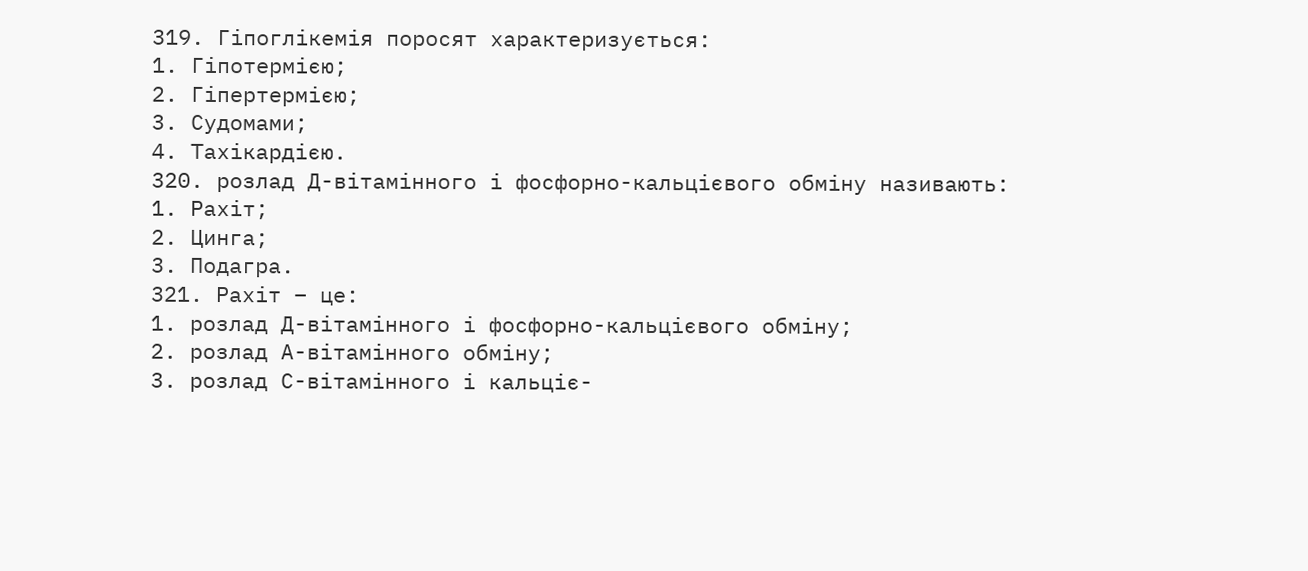319. Гіпоглікемія поросят характеризується:
1. Гіпотермією;
2. Гіпертермією;
3. Судомами;
4. Тахікардією.
320. розлад Д-вітамінного і фосфорно-кальцієвого обміну називають:
1. Рахіт;
2. Цинга;
3. Подагра.
321. Рахіт – це:
1. розлад Д-вітамінного і фосфорно-кальцієвого обміну;
2. розлад А-вітамінного обміну;
3. розлад С-вітамінного і кальціє-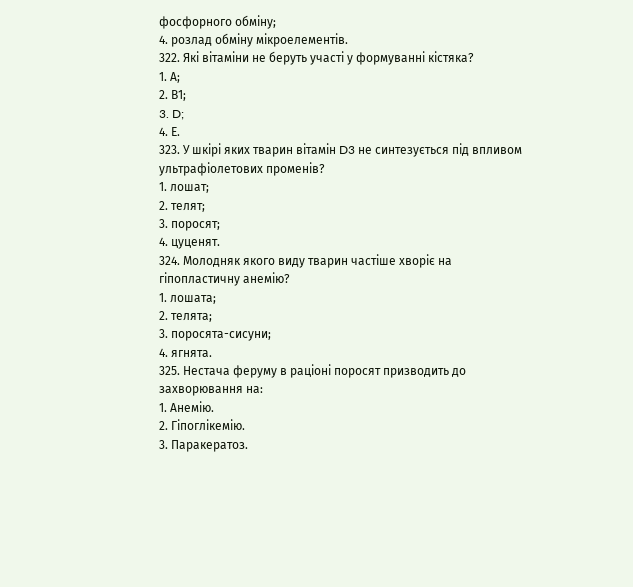фосфорного обміну;
4. розлад обміну мікроелементів.
322. Які вітаміни не беруть участі у формуванні кістяка?
1. А;
2. В1;
3. D;
4. Е.
323. У шкірі яких тварин вітамін D3 не синтезується під впливом ультрафіолетових променів?
1. лошат;
2. телят;
3. поросят;
4. цуценят.
324. Молодняк якого виду тварин частіше хворіє на гіпопластичну анемію?
1. лошата;
2. телята;
3. поросята-сисуни;
4. ягнята.
325. Нестача феруму в раціоні поросят призводить до захворювання на:
1. Анемію.
2. Гіпоглікемію.
3. Паракератоз.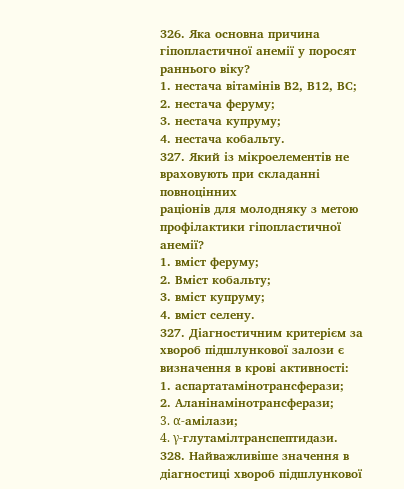326. Яка основна причина гіпопластичної анемії у поросят раннього віку?
1. нестача вітамінів В2, В12, ВС;
2. нестача феруму;
3. нестача купруму;
4. нестача кобальту.
327. Який із мікроелементів не враховують при складанні повноцінних
раціонів для молодняку з метою профілактики гіпопластичної анемії?
1. вміст феруму;
2. Вміст кобальту;
3. вміст купруму;
4. вміст селену.
327. Діагностичним критерієм за хвороб підшлункової залози є визначення в крові активності:
1. аспартатамінотрансферази;
2. Аланінамінотрансферази;
3. α-амілази;
4. γ-глутамілтранспептидази.
328. Найважливіше значення в діагностиці хвороб підшлункової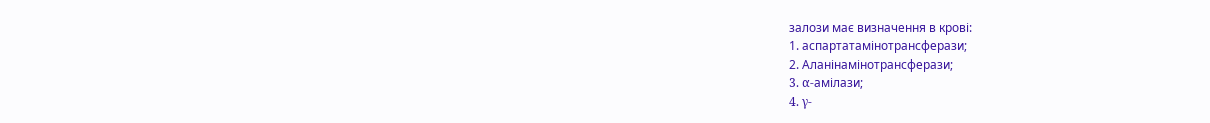залози має визначення в крові:
1. аспартатамінотрансферази;
2. Аланінамінотрансферази;
3. α-амілази;
4. γ-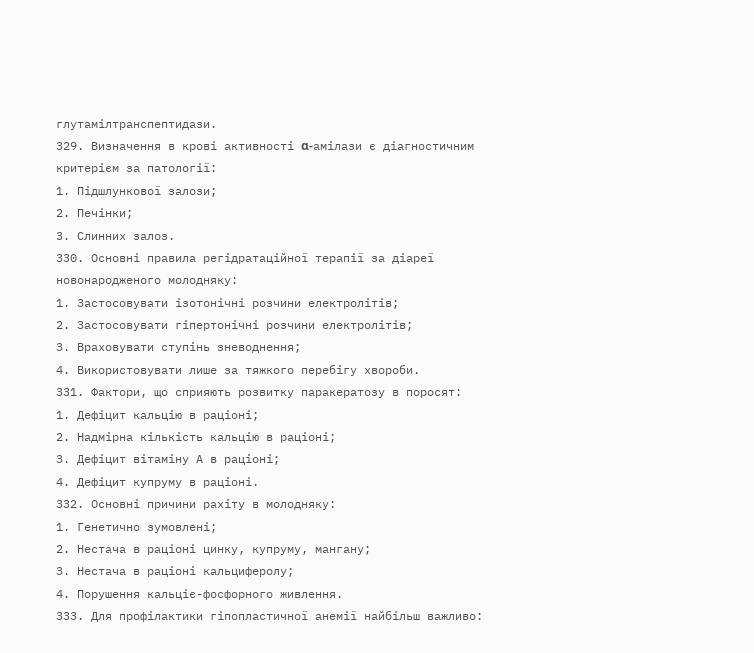глутамілтранспептидази.
329. Визначення в крові активності α-амілази є діагностичним критерієм за патології:
1. Підшлункової залози;
2. Печінки;
3. Слинних залоз.
330. Основні правила регідратаційної терапії за діареї новонародженого молодняку:
1. Застосовувати ізотонічні розчини електролітів;
2. Застосовувати гіпертонічні розчини електролітів;
3. Враховувати ступінь зневоднення;
4. Використовувати лише за тяжкого перебігу хвороби.
331. Фактори, що сприяють розвитку паракератозу в поросят:
1. Дефіцит кальцію в раціоні;
2. Надмірна кількість кальцію в раціоні;
3. Дефіцит вітаміну А в раціоні;
4. Дефіцит купруму в раціоні.
332. Основні причини рахіту в молодняку:
1. Генетично зумовлені;
2. Нестача в раціоні цинку, купруму, мангану;
3. Нестача в раціоні кальциферолу;
4. Порушення кальціє-фосфорного живлення.
333. Для профілактики гіпопластичної анемії найбільш важливо: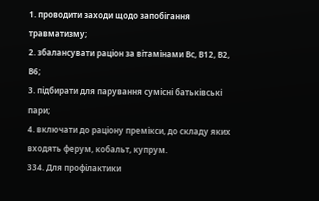1. проводити заходи щодо запобігання травматизму;
2. збалансувати раціон за вітамінами Вс, В12, В2, В6;
3. підбирати для парування сумісні батьківські пари;
4. включати до раціону премікси, до складу яких входять ферум, кобальт, купрум.
334. Для профілактики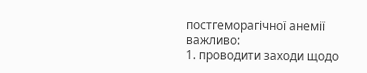постгеморагічної анемії важливо:
1. проводити заходи щодо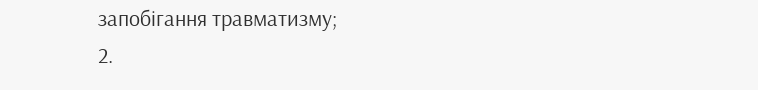запобігання травматизму;
2.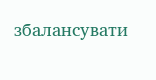збалансувати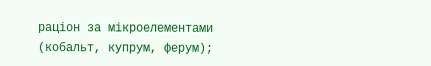раціон за мікроелементами (кобальт, купрум, ферум);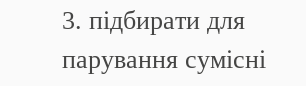3. підбирати для парування сумісні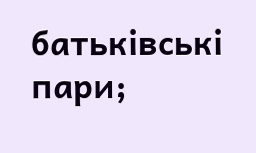батьківські пари;